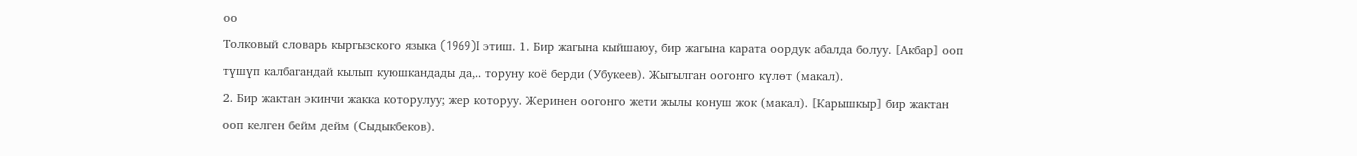оо
Толковый словарь кыргызского языка (1969)I этиш. 1. Бир жагына кыйшаюу, бир жагына карата оордук абалда болуу. [Акбар] ооп түшүп калбагандай кылып куюшкандады да,.. торуну коё берди (Убукеев). Жыгылган оогонго күлөт (макал).
2. Бир жактан экинчи жакка которулуу; жер которуу. Жеринен оогонго жети жылы конуш жок (макал). [Карышкыр] бир жактан ооп келген бейм дейм (Сыдыкбеков).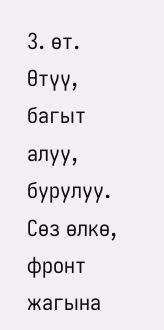3. өт. Өтүү, багыт алуу, бурулуу. Сөз өлкө, фронт жагына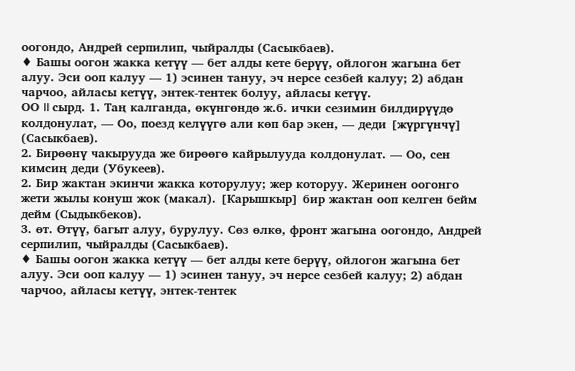оогондо, Андрей серпилип, чыйралды (Сасыкбаев).
♦ Башы оогон жакка кетүү — бет алды кете берүү, ойлогон жагына бет алуу. Эси ооп калуу — 1) эсинен тануу, эч нерсе сезбей калуу; 2) абдан чарчоо, айласы кетүү, энтек-тентек болуу, айласы кетүү.
ОО II сырд. 1. Таң калганда, өкүнгөндө ж.б. ички сезимин билдирүүдө колдонулат, — Оо, поезд келүүгө али көп бар экен, — деди [жүргүнчү] (Сасыкбаев).
2. Бирөөнү чакырууда же бирөөгө кайрылууда колдонулат. — Оо, сен кимсиң деди (Убукеев).
2. Бир жактан экинчи жакка которулуу; жер которуу. Жеринен оогонго жети жылы конуш жок (макал). [Карышкыр] бир жактан ооп келген бейм дейм (Сыдыкбеков).
3. өт. Өтүү, багыт алуу, бурулуу. Сөз өлкө, фронт жагына оогондо, Андрей серпилип, чыйралды (Сасыкбаев).
♦ Башы оогон жакка кетүү — бет алды кете берүү, ойлогон жагына бет алуу. Эси ооп калуу — 1) эсинен тануу, эч нерсе сезбей калуу; 2) абдан чарчоо, айласы кетүү, энтек-тентек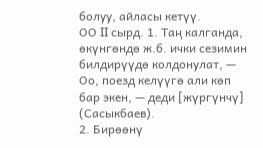болуу, айласы кетүү.
ОО II сырд. 1. Таң калганда, өкүнгөндө ж.б. ички сезимин билдирүүдө колдонулат, — Оо, поезд келүүгө али көп бар экен, — деди [жүргүнчү] (Сасыкбаев).
2. Бирөөнү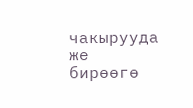чакырууда же бирөөгө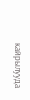кайрылууда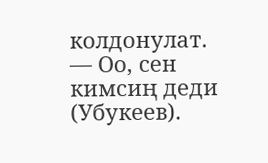колдонулат. — Оо, сен кимсиң деди (Убукеев).